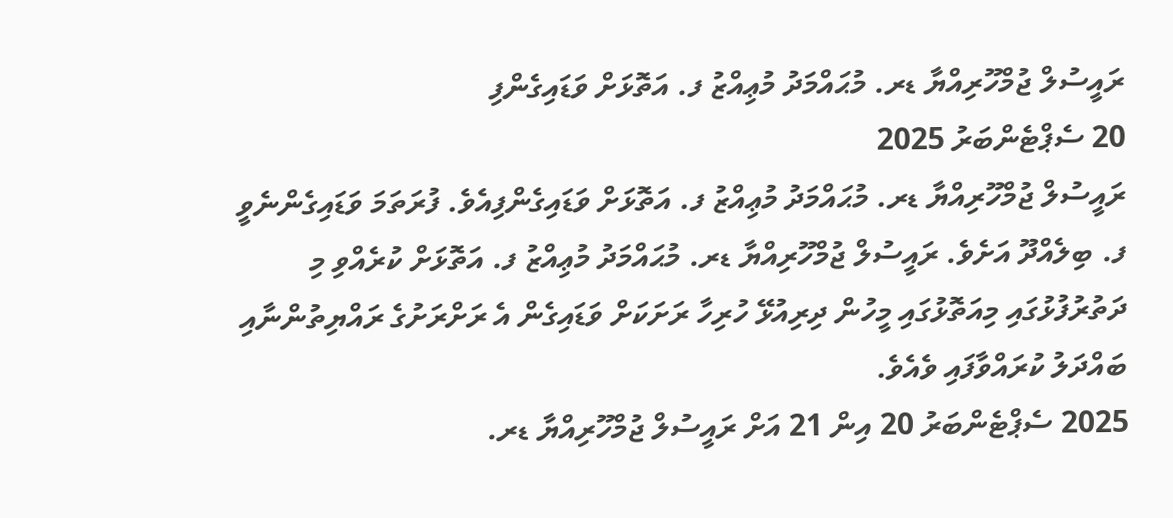ރައީސުލް ޖުމްހޫރިއްޔާ ޑރ. މުޙައްމަދު މުޢިއްޒު ފ. އަތޮޅަށް ވަޑައިގެންފި
20 ސެޕްޓެންބަރު 2025
ރައީސުލް ޖުމްހޫރިއްޔާ ޑރ. މުޙައްމަދު މުޢިއްޒު ފ. އަތޮޅަށް ވަޑައިގެންފިއެވެ. ފުރަތަމަ ވަޑައިގެންނެވީ ފ. ބިލެއްދޫ އަށެވެ. ރައީސުލް ޖުމްހޫރިއްޔާ ޑރ. މުޙައްމަދު މުޢިއްޒު ފ. އަތޮޅަށް ކުރެއްވި މި ދަތުރުފުޅުގައި މިއަތޮޅުގައި މީހުން ދިރިއުޅޭ ހުރިހާ ރަށަކަށް ވަޑައިގެން އެ ރަށްރަށުގެ ރައްޔިތުންނާއި ބައްދަލު ކުރައްވާފައި ވެއެވެ.
2025 ސެޕްޓެންބަރު 20 އިން 21 އަށް ރައީސުލް ޖުމްހޫރިއްޔާ ޑރ.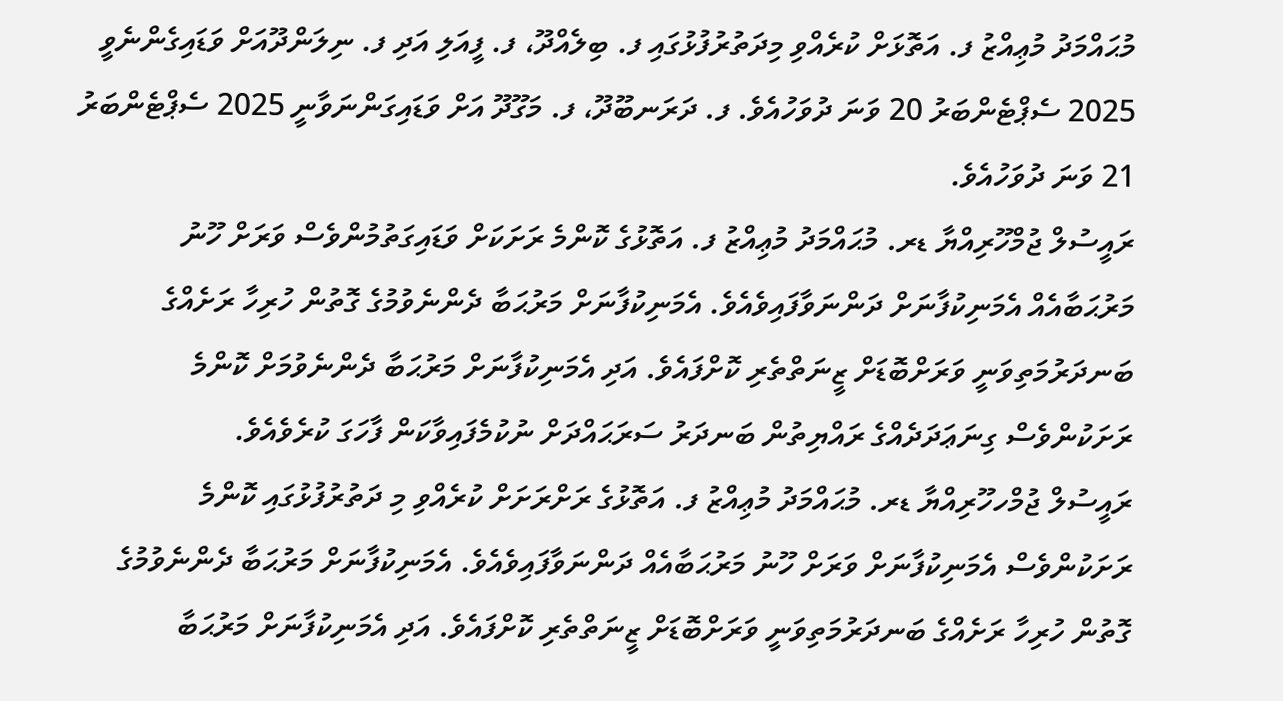މުޙައްމަދު މުޢިއްޒު ފ. އަތޮޅަށް ކުރެއްވި މިދަތުރުފުޅުގައި ފ. ބިލެއްދޫ، ފ. ފީއަލި އަދި ފ. ނިލަންދޫއަށް ވަޑައިގެންނެވީ 2025 ސެޕްޓެންބަރު 20 ވަނަ ދުވަހުއެވެ. ފ. ދަރަނބޫދޫ، ފ. މަގޫދޫ އަށް ވަޑައިގަންނަވާނީ 2025 ސެޕްޓެންބަރު 21 ވަނަ ދުވަހުއެވެ.
ރައީސުލް ޖުމްހޫރިއްޔާ ޑރ. މުޙައްމަދު މުޢިއްޒު ފ. އަތޮޅުގެ ކޮންމެ ރަށަކަށް ވަޑައިގަތުމުންވެސް ވަރަށް ހޫނު މަރުޙަބާއެއް އެމަނިކުފާނަށް ދަންނަވާފައިވެއެވެ. އެމަނިކުފާނަށް މަރުޙަބާ ދެންނެވުމުގެ ގޮތުން ހުރިހާ ރަށެއްގެ ބަނދަރުމަތިވަނީ ވަރަށްބޮޑަށް ޒީނަތްތެރި ކޮށްފައެވެ. އަދި އެމަނިކުފާނަށް މަރުޙަބާ ދެންނެވުމަށް ކޮންމެ ރަށަކުންވެސް ގިނަޢަދަދެއްގެ ރައްޔިތުން ބަނދަރު ސަރަޙައްދަށް ނުކުމެފައިވާކަން ފާހަގަ ކުރެވެއެވެ.
ރައީސުލް ޖުމްހހޫރިއްޔާ ޑރ. މުޙައްމަދު މުޢިއްޒު ފ. އަތޮޅުގެ ރަށްރަށަށް ކުރެއްވި މި ދަތުރުފުޅުގައި ކޮންމެ ރަށަކުންވެސް އެމަނިކުފާނަށް ވަރަށް ހޫނު މަރުޙަބާއެއް ދަންނަވާފައިވެއެވެ. އެމަނިކުފާނަށް މަރުޙަބާ ދެންނެވުމުގެ ގޮތުން ހުރިހާ ރަށެއްގެ ބަނދަރުމަތިވަނީ ވަރަށްބޮޑަށް ޒީނަތްތެރި ކޮށްފައެވެ. އަދި އެމަނިކުފާނަށް މަރުޙަބާ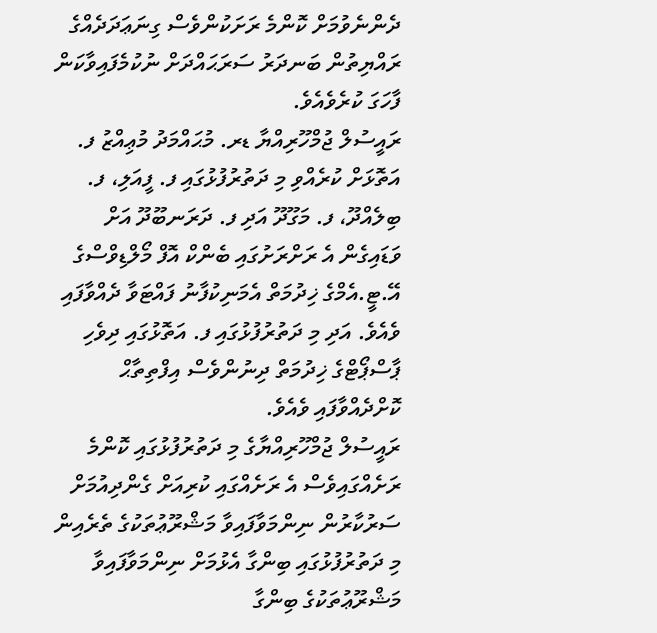ދެންނެވުމަށް ކޮންމެ ރަށަކުންވެސް ގިނަޢަދަދެއްގެ ރައްޔިތުން ބަނދަރު ސަރަޙައްދަށް ނުކުމެފައިވާކަން ފާހަގަ ކުރެވެއެވެ.
ރައީސުލް ޖުމްހޫރިއްޔާ ޑރ. މުޙައްމަދު މުޢިއްޒު ފ. އަތޮޅަށް ކުރެއްވި މި ދަތުރުފުޅުގައި ފ. ފީއަލި، ފ. ބިލެއްދޫ، ފ. މަގޫދޫ އަދި ފ. ދަރަނބޫދޫ އަށް ވަޑައިގެން އެ ރަށްރަށުގައި ބެންކް އޮފް މޯލްޑިވްސްގެ އޭ.ޓީ.އެމްގެ ޚިދުމަތް އެމަނިކުފާނު ފައްޓަވާ ދެއްވާފައި ވެއެވެ. އަދި މި ދަތުރުފުޅުގައި ފ. އަތޮޅުގައި ދިވެހި ޕާސްޕޯޓްގެ ޚިދުމަތް ދިނުންވެސް އިފްތިތާޙް ކޮށްދެއްވާފައި ވެއެވެ.
ރައީސުލް ޖުމްހޫރިއްޔާގެ މި ދަތުރުފުޅުގައި ކޮންމެ ރަށެއްގައިވެސް އެ ރަށެއްގައި ކުރިއަށް ގެންދިއުމަށް ސަރުކާރުން ނިންމަވާފައިވާ މަޝްރޫޢުތަކުގެ ތެރެއިން މި ދަތުރުފުޅުގައި ބިންގާ އެޅުމަށް ނިންމަވާފައިވާ މަޝްރޫޢުތަކުގެ ބިންގާ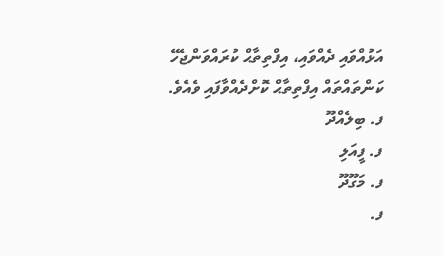އަޅުއްވައި ދެއްވައި، އިފްތިތާޙް ކުރައްވަންޖެހޭ ކަންތައްތައް އިފްތިތާޙް ކޮށްދެއްވާފައި ވެއެވެ.
ފ. ބިލެއްދޫ
ފ. ފީއަލި
ފ. މަގޫދޫ
ފ.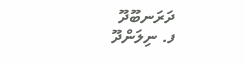ދަރަނބޫދޫ
ފ. ނިލަންދޫ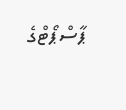ޕާސްޕޯޓްގެ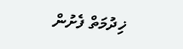ޚިދުމަތް ފެށުން